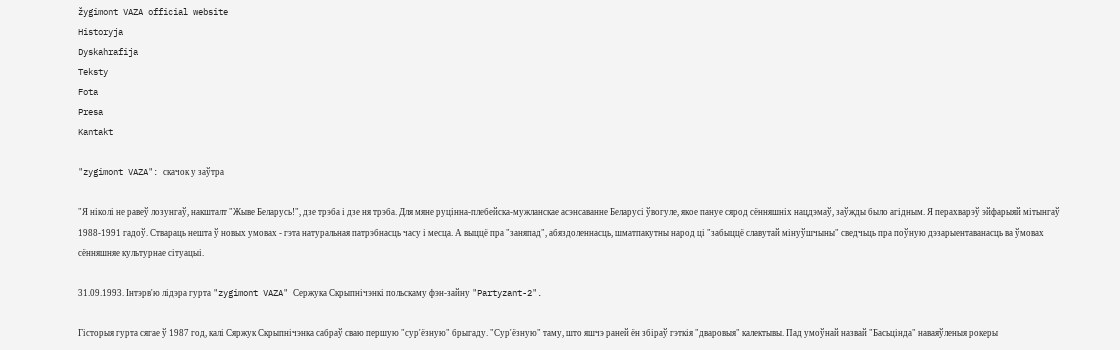žygimont VAZA official website
Historyja
Dyskahrafija
Teksty
Fota
Presa
Kantakt

"zygimont VAZA": скачок у заўтра

"Я ніколі не равеў лозунгаў, накшталт "Жыве Беларусь!", дзе трэба і дзе ня трэба. Для мяне руцінна-плебейска-мужланскае асэнсаванне Беларусі ўвогуле, якое пануе сярод сённяшніх нацдэмаў, заўжды было агідным. Я перахварэў эйфарыяй мітынгаў 1988-1991 гадоў. Ствараць нешта ў новых умовах - гэта натуральная патрэбнасць часу і месца. А выццё пра "заняпад", абяздоленнасць, шматпакутны народ ці "забыццё славутай мінуўшчыны" сведчьць пра поўную дэзарыентаванасць ва ўмовах сённяшняе культурнае сітуацыі.

31.09.1993. Інтэрв'ю лідэра гурта "zygimont VAZA" Сержука Скрыпнічэнкі польскаму фэн-зайну "Partyzant-2".

Гісторыя гурта сягае ў 1987 год, калі Сяржук Скрыпнічэнка сабраў сваю першую "сур'ёзную" брыгаду. "Сур'ёзную" таму, што яшчэ раней ён збіраў гэткія "дваровыя" калектывы. Пад умоўнай назвай "Басьцінда" наваяўленыя рокеры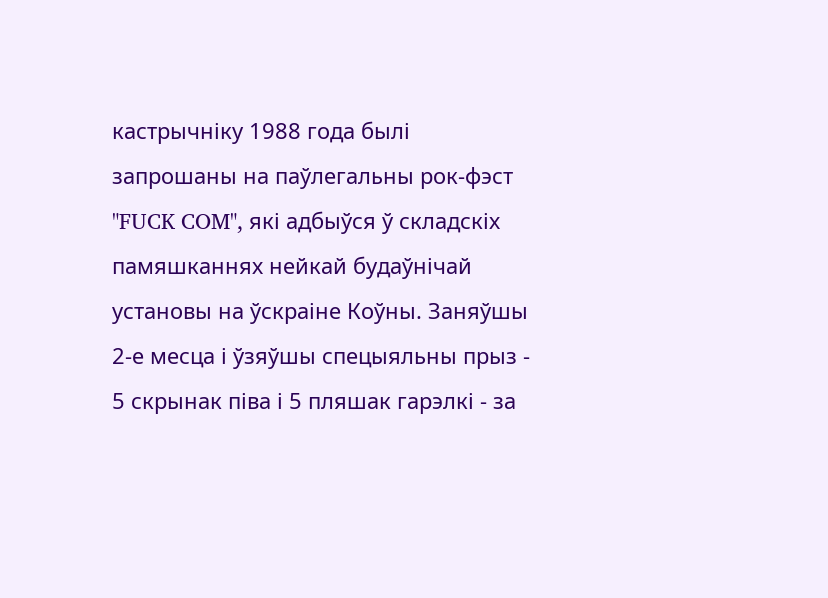кастрычніку 1988 года былі запрошаны на паўлегальны рок-фэст "FUCK COM", які адбыўся ў складскіх памяшканнях нейкай будаўнічай установы на ўскраіне Коўны. Заняўшы 2-е месца і ўзяўшы спецыяльны прыз - 5 скрынак піва і 5 пляшак гарэлкі - за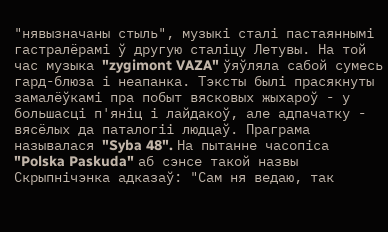"нявызначаны стыль", музыкі сталі пастаяннымі гастралёрамі ў другую сталіцу Летувы. На той час музыка "zygimont VAZA" ўяўляла сабой сумесь гард-блюза і неапанка. Тэксты былі прасякнуты замалёўкамі пра побыт вясковых жыхароў - у большасці п'яніц і лайдакоў, але адпачатку - вясёлых да паталогіі людцаў. Праграма называлася "Syba 48". На пытанне часопіса "Polska Paskuda" аб сэнсе такой назвы Скрыпнічэнка адказаў: "Сам ня ведаю, так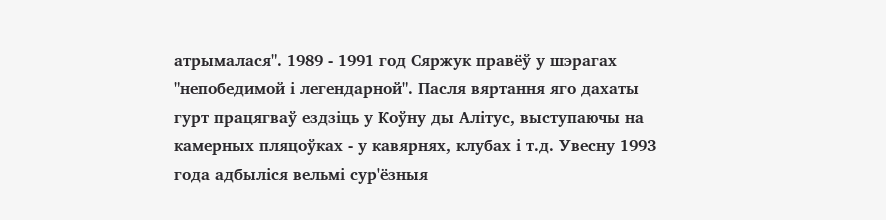атрымалася". 1989 - 1991 год Сяржук правёў у шэрагах "непобедимой і легендарной". Пасля вяртання яго дахаты гурт працягваў ездзіць у Коўну ды Алітус, выступаючы на камерных пляцоўках - у кавярнях, клубах і т.д. Увесну 1993 года адбыліся вельмі сур'ёзныя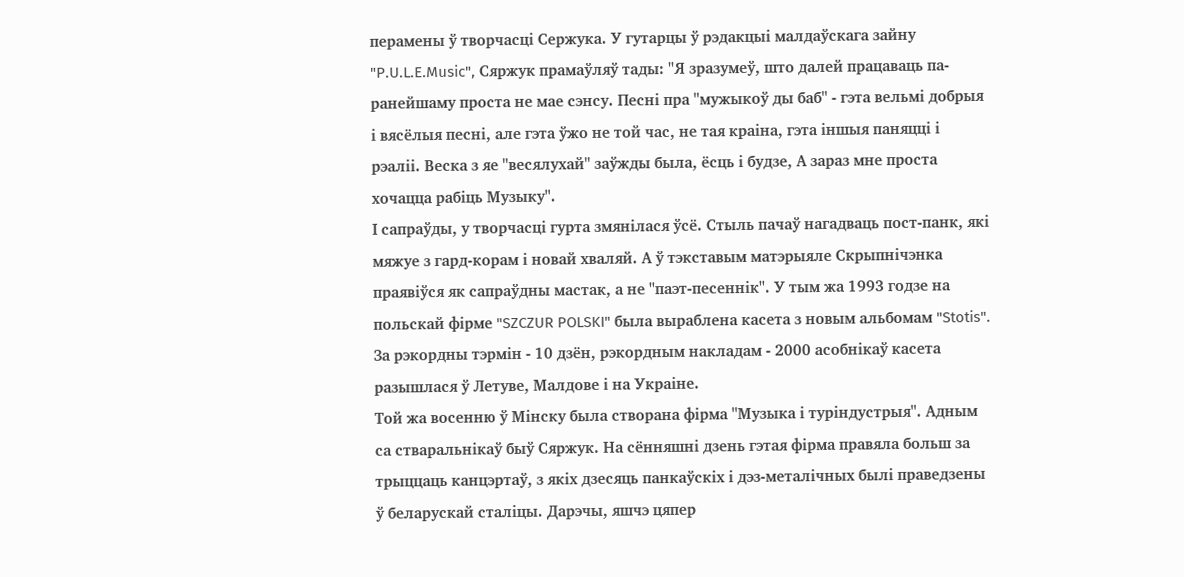перамены ў творчасці Сержука. У гутарцы ў рэдакцыі малдаўскага зайну "P.U.L.E.Music", Сяржук прамаўляў тады: "Я зразумеў, што далей працаваць па-ранейшаму проста не мае сэнсу. Песні пра "мужыкоў ды баб" - гэта вельмі добрыя і вясёлыя песні, але гэта ўжо не той час, не тая краіна, гэта іншыя паняцці і рэаліі. Веска з яе "весялухай" заўжды была, ёсць і будзе, А зараз мне проста хочацца рабіць Музыку".
І сапраўды, у творчасці гурта змянілася ўсё. Стыль пачаў нагадваць пост-панк, які мяжуе з гард-корам і новай хваляй. А ў тэкставым матэрыяле Скрыпнічэнка праявіўся як сапраўдны мастак, а не "паэт-песеннік". У тым жа 1993 годзе на польскай фірме "SZCZUR POLSKI" была выраблена касета з новым альбомам "Stotis". За рэкордны тэрмін - 10 дзён, рэкордным накладам - 2000 асобнікаў касета разышлася ў Летуве, Малдове і на Украіне.
Той жа восенню ў Мінску была створана фірма "Музыка і туріндустрыя". Адным са стваральнікаў быў Сяржук. На сённяшні дзень гэтая фірма правяла больш за трыццаць канцэртаў, з якіх дзесяць панкаўскіх і дэз-металічных былі праведзены ў беларускай сталіцы. Дарэчы, яшчэ цяпер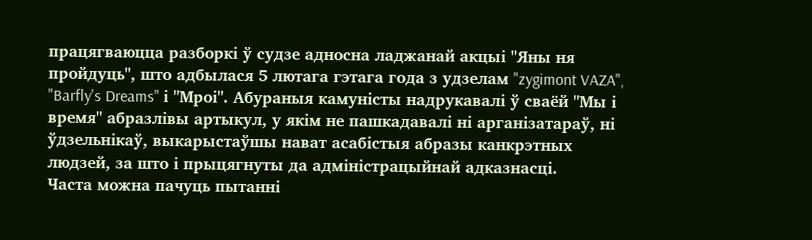працягваюцца разборкі ў судзе адносна ладжанай акцыі "Яны ня пройдуць", што адбылася 5 лютага гэтага года з удзелам "zygimont VAZA", "Barfly's Dreams" і "Мроі". Абураныя камуністы надрукавалі ў сваёй "Мы і время" абразлівы артыкул, у якім не пашкадавалі ні арганізатараў, ні ўдзельнікаў, выкарыстаўшы нават асабістыя абразы канкрэтных людзей, за што і прыцягнуты да адміністрацыйнай адказнасці.
Часта можна пачуць пытанні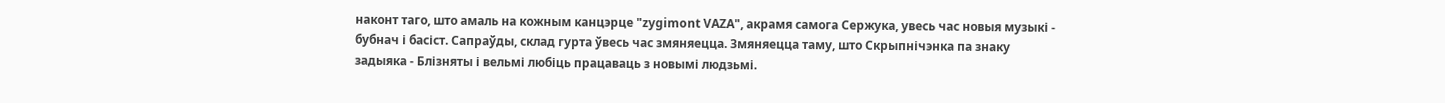наконт таго, што амаль на кожным канцэрце "zygimont VAZA", акрамя самога Сержука, увесь час новыя музыкі - бубнач і басіст. Сапраўды, склад гурта ўвесь час змяняецца. Змяняецца таму, што Скрыпнічэнка па знаку задыяка - Блізняты і вельмі любіць працаваць з новымі людзьмі.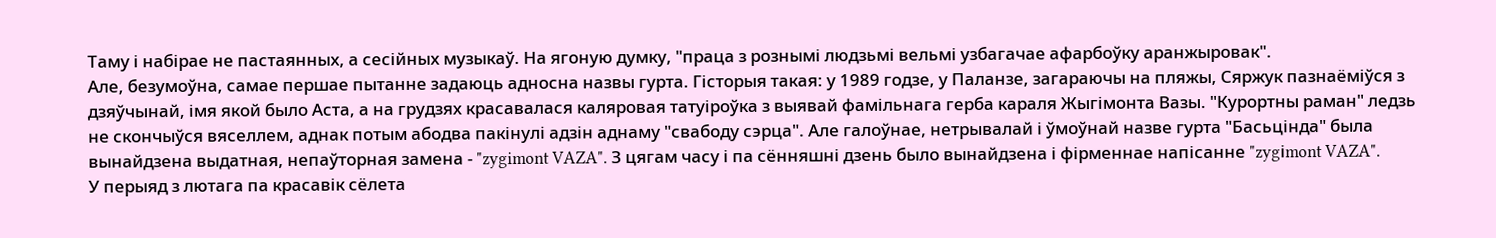Таму і набірае не пастаянных, а сесійных музыкаў. На ягоную думку, "праца з рознымі людзьмі вельмі узбагачае афарбоўку аранжыровак".
Але, безумоўна, самае першае пытанне задаюць адносна назвы гурта. Гісторыя такая: у 1989 годзе, у Паланзе, загараючы на пляжы, Сяржук пазнаёміўся з дзяўчынай, імя якой было Аста, а на грудзях красавалася каляровая татуіроўка з выявай фамільнага герба караля Жыгімонта Вазы. "Курортны раман" ледзь не скончыўся вяселлем, аднак потым абодва пакінулі адзін аднаму "свабоду сэрца". Але галоўнае, нетрывалай і ўмоўнай назве гурта "Басьцінда" была вынайдзена выдатная, непаўторная замена - "zygimont VAZA". З цягам часу і па сённяшні дзень было вынайдзена і фірменнае напісанне "zygіmont VAZA".
У перыяд з лютага па красавік сёлета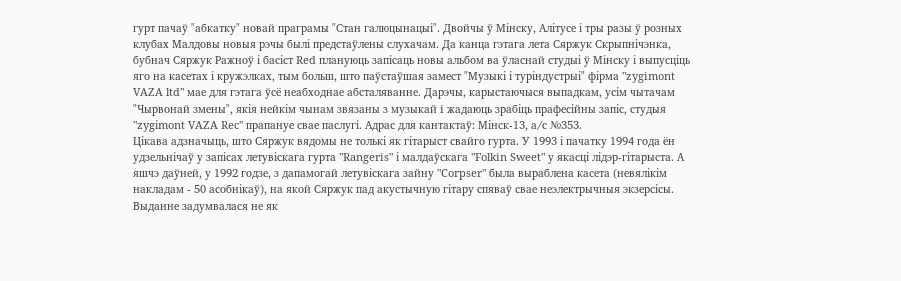гурт пачаў "абкатку" новай праграмы "Стан галюцынацыі". Двойчы ў Мінску, Алітусе і тры разы ў розных клубах Малдовы новыя рэчы былі предстаўлены слухачам. Да канца гэтага лета Сяржук Скрыпнічэнка, бубнач Сяржук Ражноў і басіст Red плануюць запісаць новы альбом ва ўласнай студыі ў Мінску і выпусціць яго на касетах і кружэлках, тым больш, што паўстаўшая замест "Музыкi і туріндустрыі" фірма "zygimont VAZA ltd" мае для гэтага ўсё неабходнае абсталяванне. Дарэчы, карыстаючыся выпадкам, усім чытачам "Чырвонай змены", якія нейкім чынам звязаны з музыкай i жадаюць зрабіць прафесійны запіс, студыя "zygіmont VAZA Rec" прапануе свае паслугі. Адрас для кантактаў: Мінск-13, а/с №353.
Цікава адзначыць, што Сяржук вядомы не толькі як гітарыст свайго гурта. У 1993 і пачатку 1994 года ён удзельнічаў у запісах летувіскага гурта "Rangeris" і малдаўскага "Folkin Sweet" у якасці лідэр-гітарыста. А яшчэ даўней, у 1992 годзе, з дапамогай летувіскага зайну "Corpser" была выраблена касета (невялікім накладам - 50 асобнікаў), на якой Сяржук пад акустычную гітару спяваў свае неэлектрычныя экзерсісы. Выданне задумвалася не як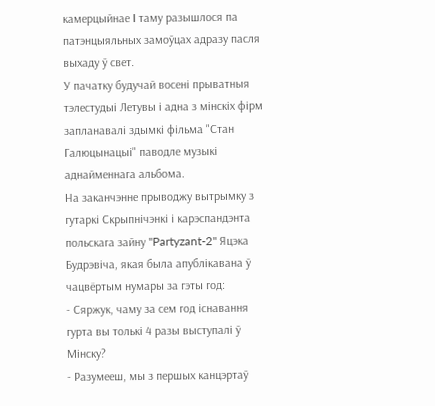камерцыйнае I таму разышлося па патэнцыяльных замоўцах адразу пасля выхаду ў свет.
У пачатку будучай восені прыватныя тэлестудыі Летувы і адна з мінскіх фірм запланавалі здымкі фільма "Стан Галюцынацыі" паводле музыкі аднайменнага альбома.
На заканчэнне прыводжу вытрымку з гутаркі Скрыпнічэнкі і карэспандэнта польскага зайну "Partyzant-2" Яцэка Будрэвіча, якая была апублікавана ў чацвёртым нумары за гэты год:
- Сяржук, чаму за сем год існавання гурта вы толькі 4 разы выступалі ў Мінску?
- Разумееш, мы з першых канцэртаў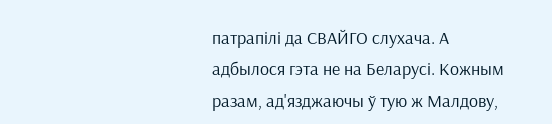патрапілі да СВАЙГО слухача. А адбылося гэта не на Беларусі. Кожным разам, ад'язджаючы ў тую ж Малдову,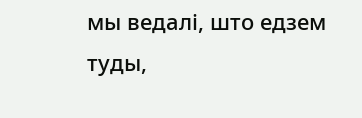мы ведалі, што едзем туды,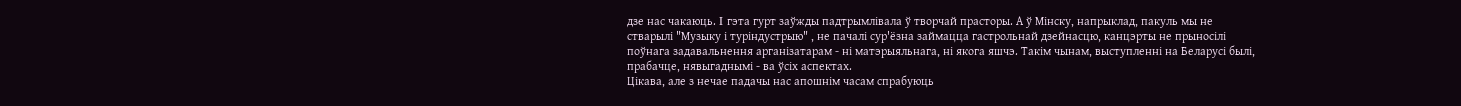дзе нас чакаюць. I гэта гурт заўжды падтрымлівала ў творчай прасторы. А ў Мінску, напрыклад, пакуль мы не стварылі "Музыку і туріндустрыю" , не пачалі сур'ёзна займацца гастрольнай дзейнасцю, канцэрты не прыносілі поўнага задавальнення арганізатарам - ні матэрыяльнага, ні якога яшчэ. Такім чынам, выступленні на Беларусі былі, прабачце, нявыгаднымі - ва ўсіх аспектах.
Цікава, але з нечае падачы нас апошнім часам спрабуюць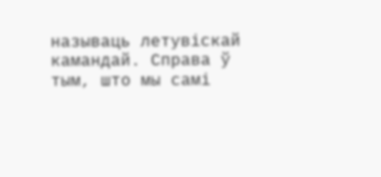называць летувіскай камандай. Справа ў тым, што мы самі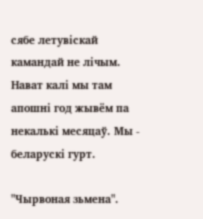сябе летувіскай камандай не лічым. Нават калі мы там апошні год жывём па некалькі месяцаў. Мы - беларускі гурт.

"Чырвоная зьмена".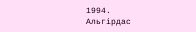1994.
Альгірдас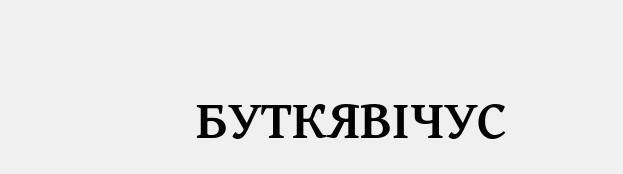БУТКЯВІЧУС